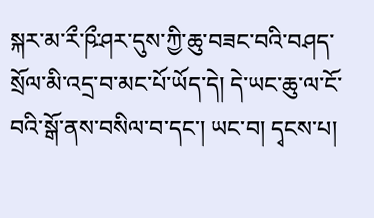སྐར་མ་རྀ་ཥྀ་ཤར་དུས་ཀྱི་ཆུ་བཟང་བའི་བཤད་སྲོལ་མི་འདྲ་བ་མང་པོ་ཡོད་དེ། དེ་ཡང་ཆུ་ལ་ངོ་བའི་སྒོ་ནས་བསིལ་བ་དང་། ཡང་བ། དྭངས་པ།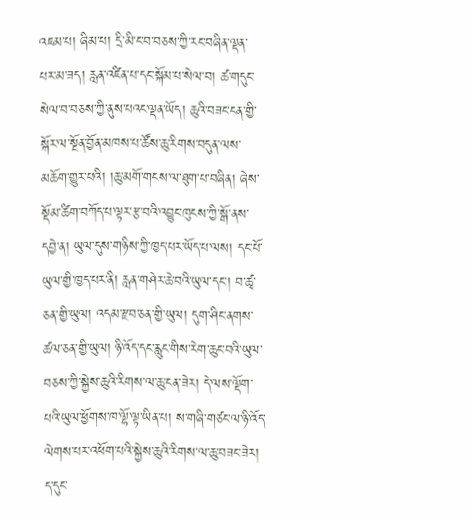འཇམ་པ། ཞིམ་པ། དྲི་མི་ང་བ་བཅས་ཀྱི་རང་བཞིན་ལྡན་པར་མ་ཟད། རླན་འཛིན་པ་དང་སྐོམ་པ་སེལ་བ། ཚ་གདུང་སེལ་བ་བཅས་ཀྱི་ནུས་པའང་ལྡན་ཡོད། ཆུའི་བཟང་ངན་གྱི་སྐོར་ལ་སྔོན་བྱོན་མཁས་པ་ཚོས་ཆུ་རིགས་བདུན་ལས་མཆོག་གྱུར་པའི། །ཆུ་མགོ་གངས་ལ་ཐུག་པ་བཞིན། ཞེས་སྡོམ་ཚིག་བཀོད་པ་ལྟར་རྩ་བའི་འབྱུང་ཁུངས་ཀྱི་སྒོ་ནས་དབྱེ་ན། ཡུལ་དུས་གཉིས་ཀྱི་ཁྱད་པར་ཡོད་པ་ལས། དང་པོ་ཡུལ་གྱི་ཁྱད་པར་ནི། རླན་གཤེར་ཆེ་བའི་ཡུལ་དང་། བ་ཚྭ་ཅན་གྱི་ཡུལ། འདམ་རྫབ་ཅན་གྱི་ཡུལ། དུག་ཤིང་ནགས་ཚལ་ཅན་གྱི་ཡུལ། ཉི་འོད་དང་རླུང་གིས་རེག་ཆུང་བའི་ཡུལ་བཅས་ཀྱི་སྐྱེས་ཆུའི་རིགས་ལ་ཆུ་ངན་ཟེར། དེ་ལས་ལྡོག་པའི་ཡུལ་ཕྱོགས་ཁ་ལྷོ་ལྟ་ཡིན་པ། ས་གཞི་གཙང་ལ་ཉི་འོད་ལེགས་པར་འཕོག་པའི་སྐྱེས་ཆུའི་རིགས་ལ་ཆུ་བཟང་ཟེར། ད་དུང་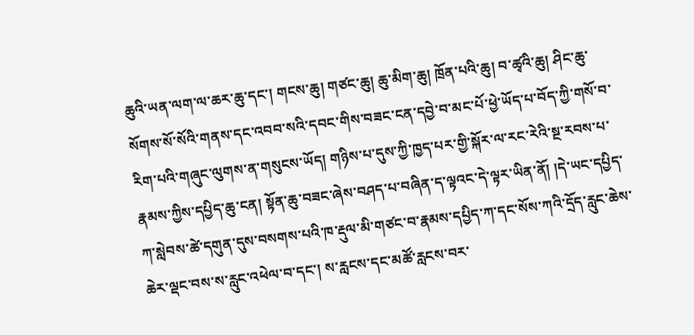ཆུའི་ཡན་ལག་ལ་ཆར་ཆུ་དང་། གངས་ཆུ། གཙང་ཆུ། ཆུ་མིག་ཆུ། ཁྲོན་པའི་ཆུ། བ་ཚྭའི་ཆུ། ཤིང་ཆུ་སོགས་སོ་སོའི་གནས་དང་འབབ་སའི་དབང་གིས་བཟང་ངན་དབྱེ་བ་མང་པོ་ཕྱེ་ཡོད་པ་བོད་ཀྱི་གསོ་བ་རིག་པའི་གཞུང་ལུགས་ན་གསུངས་ཡོད། གཉིས་པ་དུས་ཀྱི་ཁྱད་པར་གྱི་སྐོར་ལ་རང་རེའི་སྔ་རབས་པ་རྣམས་ཀྱིས་དཔྱིད་ཆུ་ངན། སྟོན་ཆུ་བཟང་ཞེས་བཤད་པ་བཞིན་ད་ལྟའང་དེ་ལྟར་ཡིན་ནོ། །དེ་ཡང་དཔྱིད་ཀ་སླེབས་ཚེ་དགུན་དུས་བསགས་པའི་ཁ་རྡུལ་མི་གཙང་བ་རྣམས་དཔྱིད་ཀ་དང་སོས་ཀའི་དྲོད་རླུང་ཆེས་ཆེར་ལྡང་བས་ས་རླུང་འཕེལ་བ་དང་། ས་རླངས་དང་མཚོ་རླངས་བར་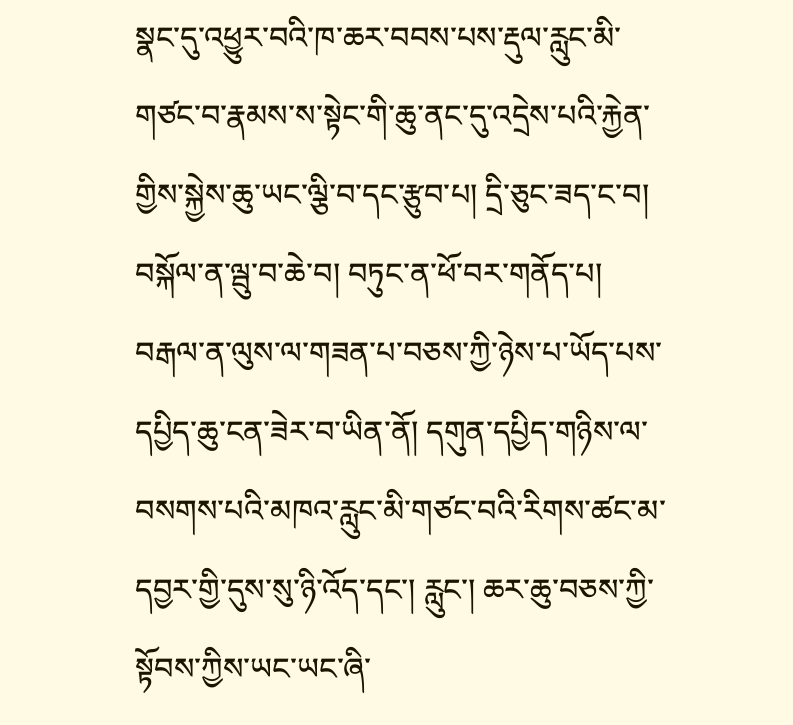སྣང་དུ་འཕྱུར་བའི་ཁ་ཆར་བབས་པས་རྡུལ་རླུང་མི་གཙང་བ་རྣམས་ས་སྟེང་གི་ཆུ་ནང་དུ་འདྲེས་པའི་རྐྱེན་གྱིས་སྐྱེས་ཆུ་ཡང་ལྕི་བ་དང་རྩུབ་པ། དྲི་ཅུང་ཟད་ང་བ། བསྐོལ་ན་ལྦུ་བ་ཆེ་བ། བཏུང་ན་ཕོ་བར་གནོད་པ། བརྒལ་ན་ལུས་ལ་གཟན་པ་བཅས་ཀྱི་ཉེས་པ་ཡོད་པས་དཔྱིད་ཆུ་ངན་ཟེར་བ་ཡིན་ནོ། དགུན་དཔྱིད་གཉིས་ལ་བསགས་པའི་མཁའ་རླུང་མི་གཙང་བའི་རིགས་ཚང་མ་དབྱར་གྱི་དུས་སུ་ཉི་འོད་དང་། རླུང་། ཆར་ཆུ་བཅས་ཀྱི་སྟོབས་ཀྱིས་ཡང་ཡང་ཞི་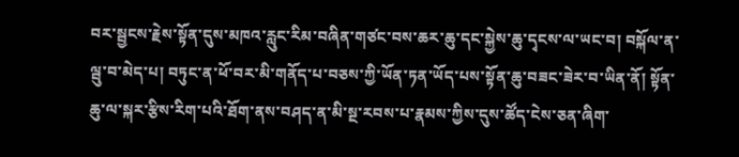བར་སྦྱངས་རྗེས་སྟོན་དུས་མཁའ་རླུང་རིམ་བཞིན་གཙང་བས་ཆར་ཆུ་དང་སྐྱེས་ཆུ་དྭངས་ལ་ཡང་བ། བསྐོལ་ན་ལྦུ་བ་མེད་པ། བཏུང་ན་ཕོ་བར་མི་གནོད་པ་བཅས་ཀྱི་ཡོན་ཏན་ཡོད་པས་སྟོན་ཆུ་བཟང་ཟེར་བ་ཡིན་ནོ། སྟོན་ཆུ་ལ་སྐར་རྩིས་རིག་པའི་ཐོག་ནས་བཤད་ན་མི་སྔ་རབས་པ་རྣམས་ཀྱིས་དུས་ཚོད་ངེས་ཅན་ཞིག་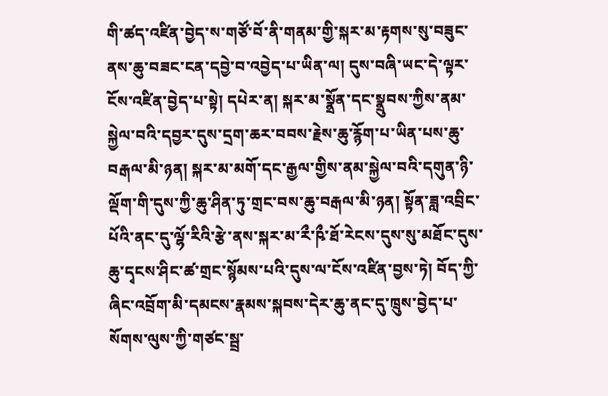གི་ཚད་འཛིན་བྱེད་ས་གཙོ་བོ་ནི་གནམ་གྱི་སྐར་མ་རྟགས་སུ་བཟུང་ནས་ཆུ་བཟང་ངན་དབྱེ་བ་འབྱེད་པ་ཡིན་ལ། དུས་བཞི་ཡང་དེ་ལྟར་ངོས་འཛིན་བྱེད་པ་སྟེ། དཔེར་ན། སྐར་མ་སྣྲོན་དང་སྣྲུབས་ཀྱིས་ནམ་སྐྱེལ་བའི་དབྱར་དུས་དྲག་ཆར་བབས་རྗེས་ཆུ་རྙོག་པ་ཡིན་པས་ཆུ་བརྒལ་མི་ཉན། སྐར་མ་མགོ་དང་རྒྱལ་གྱིས་ནམ་སྐྱེལ་བའི་དགུན་ཉི་ལྡོག་གི་དུས་ཀྱི་ཆུ་ཤིན་ཏུ་གྲང་བས་ཆུ་བརྒལ་མི་ཉན། སྟོན་ཟླ་འབྲིང་པོའི་ནང་དུ་ལྷོ་རིའི་རྩེ་ནས་སྐར་མ་རྀ་ཥྀ་ཐོ་རེངས་དུས་སུ་མཐོང་དུས་ཆུ་དྭངས་ཤིང་ཚ་གྲང་སྙོམས་པའི་དུས་ལ་ངོས་འཛིན་བྱས་ཏེ། བོད་ཀྱི་ཞིང་འབྲོག་མི་དམངས་རྣམས་སྐབས་དེར་ཆུ་ནང་དུ་ཁྲུས་བྱེད་པ་སོགས་ལུས་ཀྱི་གཙང་སྦྲ་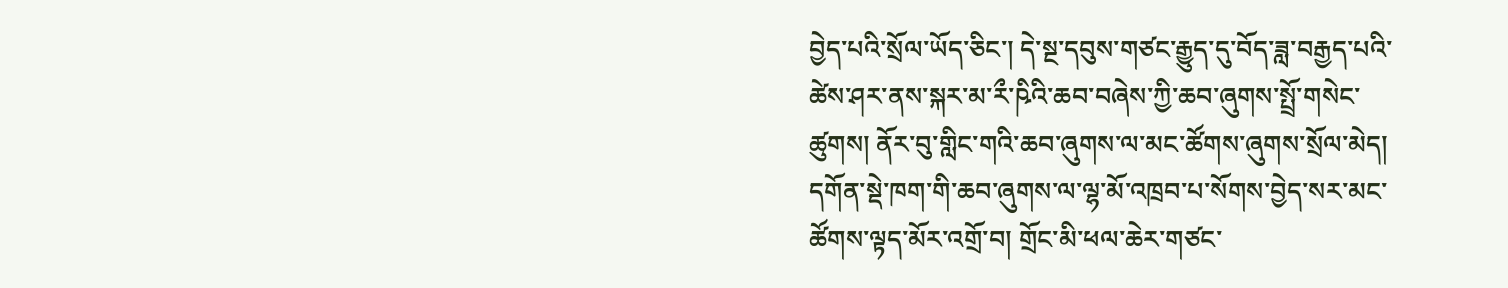བྱེད་པའི་སྲོལ་ཡོད་ཅིང་། དེ་སྔ་དབུས་གཙང་རྒྱུད་དུ་བོད་ཟླ་བརྒྱད་པའི་ཚེས་ཤར་ནས་སྐར་མ་རྀ་ཥིའི་ཆབ་བཞེས་ཀྱི་ཆབ་ཞུགས་སྤྲོ་གསེང་ཚུགས། ནོར་བུ་གླིང་གའི་ཆབ་ཞུགས་ལ་མང་ཚོགས་ཞུགས་སྲོལ་མེད། དགོན་སྡེ་ཁག་གི་ཆབ་ཞུགས་ལ་ལྷ་མོ་འཁྲབ་པ་སོགས་བྱེད་སར་མང་ཚོགས་ལྟད་མོར་འགྲོ་བ། གྲོང་མི་ཕལ་ཆེར་གཙང་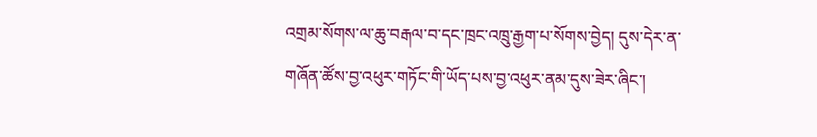འགྲམ་སོགས་ལ་ཆུ་བརྒལ་བ་དང་ཁྲང་འཁྲུ་རྒྱག་པ་སོགས་བྱེད། དུས་དེར་ན་གཞོན་ཚོས་བྱ་འཕུར་གཏོང་གི་ཡོད་པས་བྱ་འཕུར་ནམ་དུས་ཟེར་ཞིང་།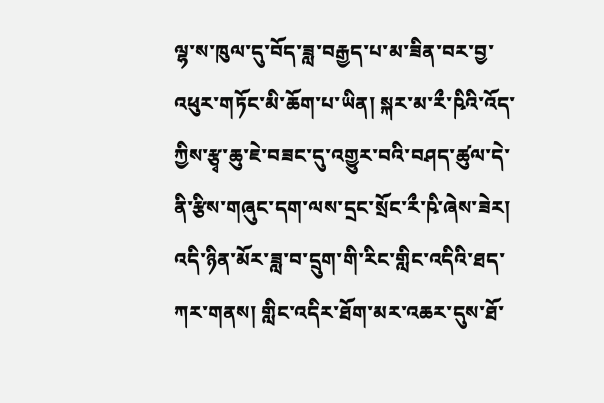ལྷ་ས་ཁུལ་དུ་བོད་ཟླ་བརྒྱད་པ་མ་ཟིན་བར་བྱ་འཕུར་གཏོང་མི་ཆོག་པ་ཡིན། སྐར་མ་རྀ་ཥིའི་འོད་ཀྱིས་རྩྭ་ཆུ་ཇེ་བཟང་དུ་འགྱུར་བའི་བཤད་ཚུལ་དེ་ནི་རྩིས་གཞུང་དག་ལས་དྲང་སྲོང་རྀ་ཥི་ཞེས་ཟེར། འདི་ཉིན་མོར་ཟླ་བ་དྲུག་གི་རིང་གླིང་འདིའི་ཐད་ཀར་གནས། གླིང་འདིར་ཐོག་མར་འཆར་དུས་ཐོ་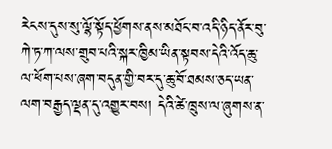རེངས་དུས་སུ་ལྷོ་སྟོད་ཕྱོགས་ནས་མཐོང་བ་འདི་ཉིད་ནོར་བུ་ཀེ་ཏ་ཀ་ལས་གྲུབ་པའི་སྐར་ཁྱིམ་ཡིན་སྟབས་དེའི་འོད་ཆུ་ལ་ཕོག་པས་ཞག་བདུན་གྱི་བར་དུ་ཆུ་བོ་ཐམས་ཅད་ཡན་ལག་བརྒྱད་ལྡན་དུ་འགྱུར་བས། དེའི་ཚེ་ཁྲུས་ལ་ཞུགས་ན་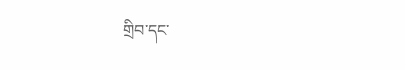གྲིབ་དང་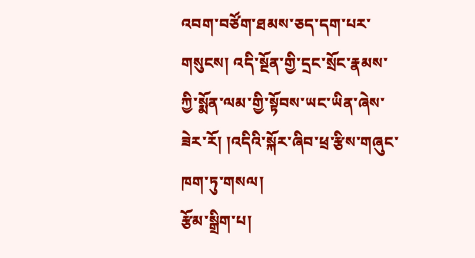འབག་བཙོག་ཐམས་ཅད་དག་པར་གསུངས། འདི་སྔོན་གྱི་དྲང་སྲོང་རྣམས་ཀྱི་སྨོན་ལམ་གྱི་སྟོབས་ཡང་ཡིན་ཞེས་ཟེར་རོ། །འདིའི་སྐོར་ཞིབ་ཕྲ་རྩིས་གཞུང་ཁག་ཏུ་གསལ།
རྩོམ་སྒྲིག་པ།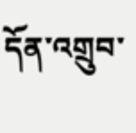དོན་འགྲུབ་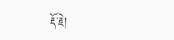རྡོ་རྗེ།